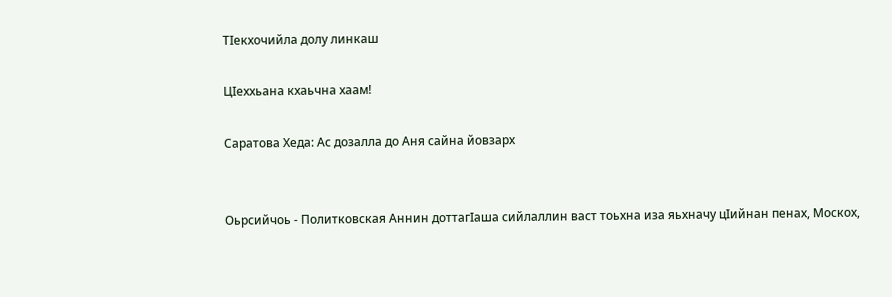ТIекхочийла долу линкаш

ЦIеххьана кхаьчна хаам!

Саратова Хеда: Ас дозалла до Аня сайна йовзарх


Оьрсийчоь - Политковская Аннин доттагIаша сийлаллин васт тоьхна иза яьхначу цIийнан пенах, Москох,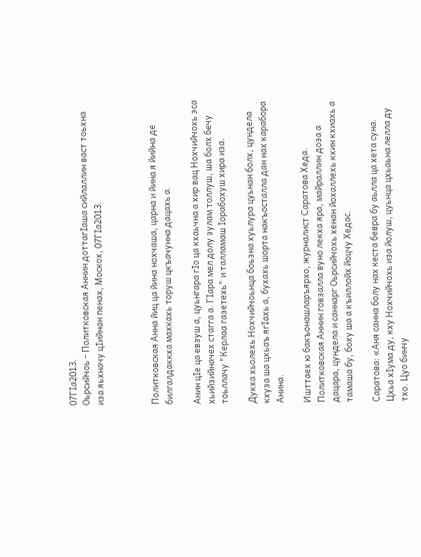07ГIа2013.
Оьрсийчоь - Политковская Аннин доттагIаша сийлаллин васт тоьхна иза яьхначу цIийнан пенах, Москох, 07ГIа2013.



Политковская Анна йиц ца йина нохчаша, царна и йина я йийна де билгалдаккха махкахь торуш цкъачунна дацахь а.

Анин цIе ца евзуш а, цуьнгара гIо ца кхаьчна а хир вац Нохчийчохь эса хьийзийначех стагга а. ГIара мел долу зулам толлуш, ша болх бечу тоьллачу "Керлаа газетехь" и талламаш Iорабохуш хира иза.

Дукха хьолехь Нохчийчоьнца боьзна хуьлура цуьнан болх, цундела кхуза ша цхьаъ ягIахь а, бухахь шорта накъосталла дан нах карабора Анина.

Ишттаех ю бакъонашларъярхо, журналист Саратова Хеда. Политковская Аннин говзалла вуно лекха яра, майраллин доза а дацара, цундела и саннарг Оьрсийчохь хенан йохаллехь кхин кхиахь а тамаша бу, боху ша а къиллойх йоцчу Хедас.

Саратова: «Аня санна болу нах кеста бевра бу аьлла ца хета суна. Цхьа хIума ду, кху Нохчийчохь иза йолуш, цуьнца цхьаьна лелла ду тхо. Цуо бинчу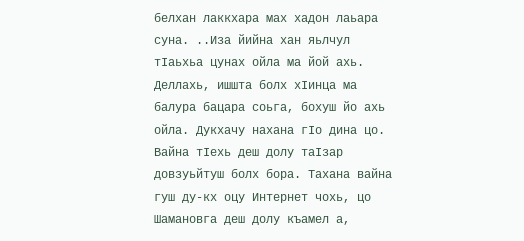белхан лаккхара мах хадон лаьара суна. ..Иза йийна хан яьлчул тIаьхьа цунах ойла ма йой ахь. Деллахь, ишшта болх хIинца ма балура бацара соьга, бохуш йо ахь ойла. Дукхачу нахана гIо дина цо. Вайна тIехь деш долу таIзар довзуьйтуш болх бора. Тахана вайна гуш ду-кх оцу Интернет чохь, цо Шамановга деш долу къамел а,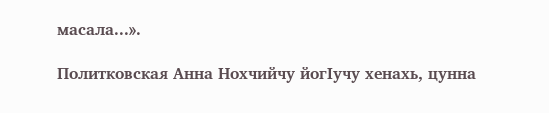масала...».

Политковская Анна Нохчийчу йогIучу хенахь, цунна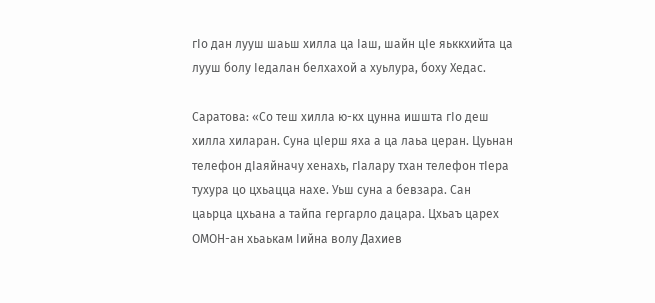гIо дан лууш шаьш хилла ца Iаш, шайн цIе яьккхийта ца лууш болу Iедалан белхахой а хуьлура, боху Хедас.

Саратова: «Со теш хилла ю-кх цунна ишшта гIо деш хилла хиларан. Суна цIерш яха а ца лаьа церан. Цуьнан телефон дIаяйначу хенахь, гIалару тхан телефон тIера тухура цо цхьацца нахе. Уьш суна а бевзара. Сан цаьрца цхьана а тайпа гергарло дацара. Цхьаъ царех ОМОН-ан хьаькам Iийна волу Дахиев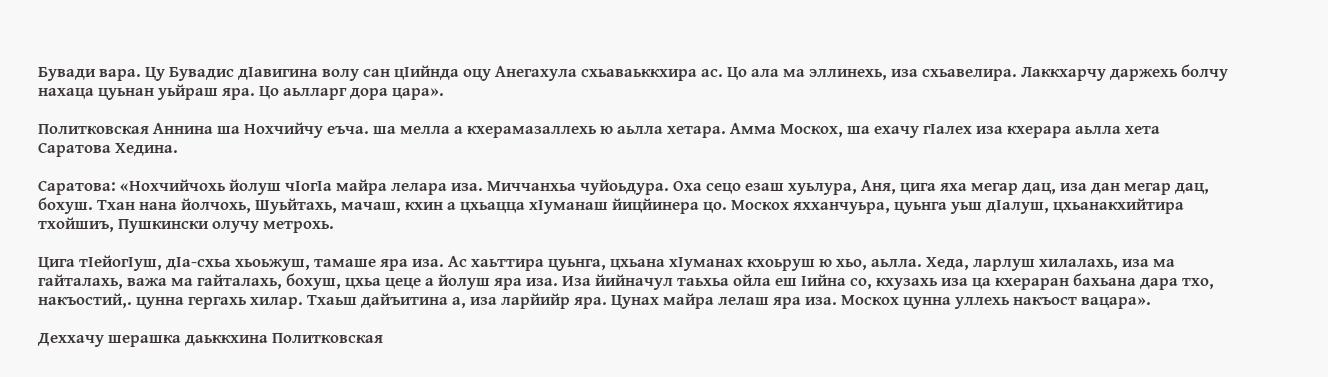Бувади вара. Цу Бувадис дIавигина волу сан цIийнда оцу Анегахула схьаваьккхира ас. Цо ала ма эллинехь, иза схьавелира. Лаккхарчу даржехь болчу нахаца цуьнан уьйраш яра. Цо аьлларг дора цара».

Политковская Аннина ша Нохчийчу еъча. ша мелла а кхерамазаллехь ю аьлла хетара. Амма Москох, ша ехачу гIалех иза кхерара аьлла хета Саратова Хедина.

Саратова: «Нохчийчохь йолуш чIогIа майра лелара иза. Миччанхьа чуйоьдура. Оха сецо езаш хуьлура, Аня, цига яха мегар дац, иза дан мегар дац, бохуш. Тхан нана йолчохь, Шуьйтахь, мачаш, кхин а цхьацца хIуманаш йицйинера цо. Москох яхханчуьра, цуьнга уьш дIалуш, цхьанакхийтира тхойшиъ, Пушкински олучу метрохь.

Цига тIейогIуш, дIа-схьа хьоьжуш, тамаше яра иза. Ас хаьттира цуьнга, цхьана хIуманах кхоьруш ю хьо, аьлла. Хеда, ларлуш хилалахь, иза ма гайталахь, важа ма гайталахь, бохуш, цхьа цеце а йолуш яра иза. Иза йийначул таьхьа ойла еш Iийна со, кхузахь иза ца кхераран бахьана дара тхо, накъостий,. цунна гергахь хилар. Тхаьш дайъитина а, иза ларйийр яра. Цунах майра лелаш яра иза. Москох цунна уллехь накъост вацара».

Деххачу шерашка даьккхина Политковская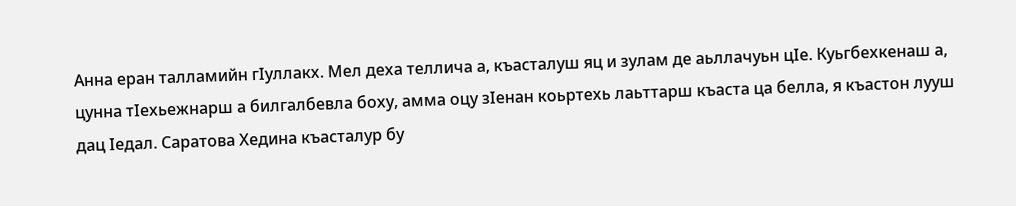Анна еран талламийн гIуллакх. Мел деха теллича а, къасталуш яц и зулам де аьллачуьн цIе. Куьгбехкенаш а, цунна тIехьежнарш а билгалбевла боху, амма оцу зIенан коьртехь лаьттарш къаста ца белла, я къастон лууш дац Iедал. Саратова Хедина къасталур бу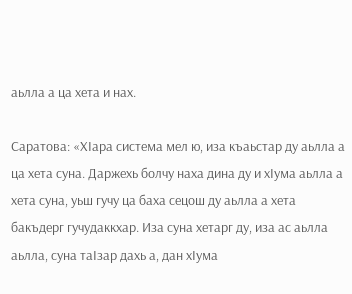аьлла а ца хета и нах.

Саратова: «ХIара система мел ю, иза къаьстар ду аьлла а ца хета суна. Даржехь болчу наха дина ду и хIума аьлла а хета суна, уьш гучу ца баха сецош ду аьлла а хета бакъдерг гучудаккхар. Иза суна хетарг ду, иза ас аьлла аьлла, суна таIзар дахь а, дан хIума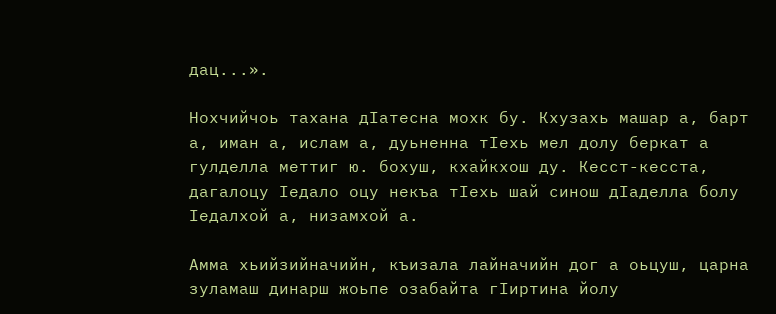дац...».

Нохчийчоь тахана дIатесна мохк бу. Кхузахь машар а, барт а, иман а, ислам а, дуьненна тIехь мел долу беркат а гулделла меттиг ю. бохуш, кхайкхош ду. Кесст-кесста, дагалоцу Iедало оцу некъа тIехь шай синош дIаделла болу Iедалхой а, низамхой а.

Амма хьийзийначийн, къизала лайначийн дог а оьцуш, царна зуламаш динарш жоьпе озабайта гIиртина йолу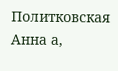Политковская Анна а,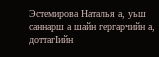Эстемирова Наталья а, уьш саннарш а шайн гергарчийн а, доттагIийн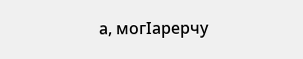а, могIарерчу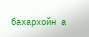бахархойн а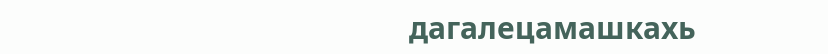дагалецамашкахь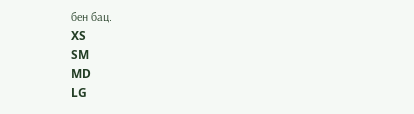бен бац.
XS
SM
MD
LG